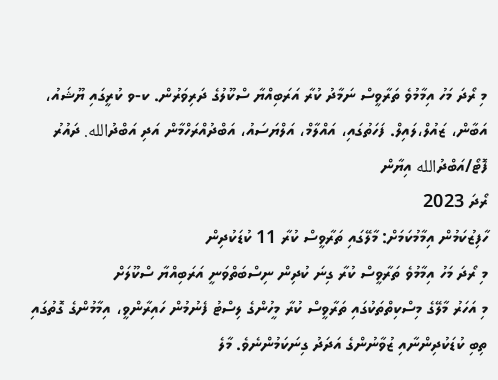މި ރޯދަ މަހު އިމާމުވެ ތަރާވީސް ނަމާދު ކުރާ އަރަބިއްޔާ ސްކޫލުގެ ދަރިވަރުން. ކ-ވ ކުރީގައި ޔޫޝައު، އަބާން، ޒައުލް،ލައިލް. ފަހަތުގައި، އައްލާމް، އަލްޔަސައު، އަބްދުއްރަހްމާން އަދި އަބްދުالله. ދައުރު ފޮޓޯ/އަބްދުالله އިޔާން
ރޯދަ 2023
ހާފިޒުކަމުން އިމާމުކަމަށް: މާލޭގައި ތަރާވީސް ކުރާ 11 ކުޑަކުދިން
މި ރޯދަ މަހު އިމާމުވެ ތަރާވީސް ކުރާ ގިނަ ކުދިން ނިސްބަތްވަނީ އަރަބިއްޔާ ސްކޫލަށް
މި އަހަރު މާލޭގެ މިސްކިތްތަކުގައި ތަރާވީސް ކުރާ މީހުންގެ ލިސްޓު ފެނުމުން ހައިރާންވީ، އިމާމުންގެ ގޮތުގައި ތިބި ކުޑަކުދިންނާއި ޒުވާނުންގެ އަދަދު ގިނަކަމުންނެވެ. މާލެ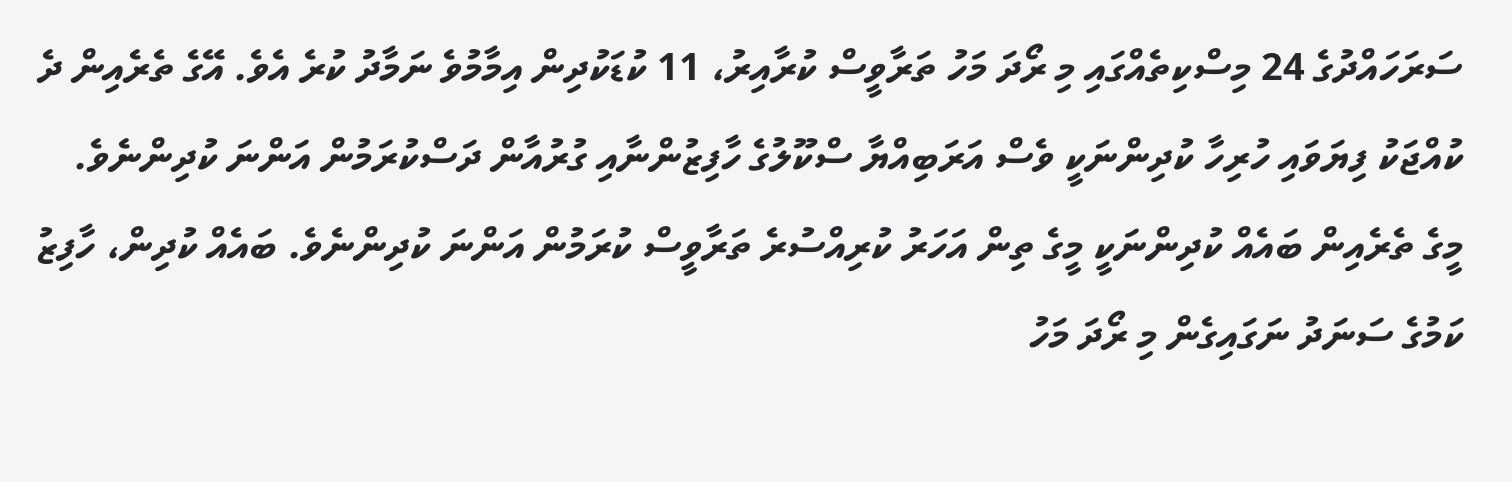ސަރަހައްދުގެ 24 މިސްކިތެއްގައި މި ރޯދަ މަހު ތަރާވީސް ކުރާއިރު، 11 ކުޑަކުދިން އިމާމުވެ ނަމާދު ކުރެ އެވެ. އޭގެ ތެރެއިން ދެ ކުއްޖަކު ފިޔަވައި ހުރިހާ ކުދިންނަކީ ވެސް އަރަބިއްޔާ ސްކޫލުގެ ހާފިޒުންނާއި ގުރުއާން ދަސްކުރަމުން އަންނަ ކުދިންނެވެ.
މީގެ ތެރެއިން ބައެއް ކުދިންނަކީ މީގެ ތިން އަހަރު ކުރިއްސުރެ ތަރާވީސް ކުރަމުން އަންނަ ކުދިންނެވެ. ބައެއް ކުދިން، ހާފިޒު ކަމުގެ ސަނަދު ނަގައިގެން މި ރޯދަ މަހު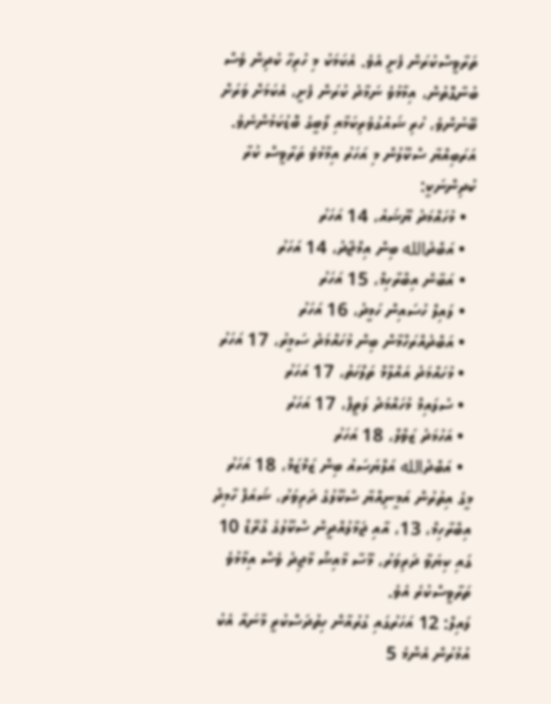ތަރާވީސްކުރަން ފެށީ އެވެ. އެކަމަކު މި ހުރިހާ ކުދިން ވެސް ބުނާގޮތުން، އިމާމުވެ ނަމާދު ކުރަން ފެށީ، އެކަމަށް ވަރަށް ބޭނުންވެ، ހުރި ޝައުގުވެރިކަމާއި ލޯބީގެ ބޮޑުކަމުންނެވެ.
އަރަބިއްޔާ ސްކޫލުން މި އަހަރު އިމާމުވެ ތަރާވީސް ކުރާ ކުދިންނަކީ:
  • މުހައްމަދު ޔޫޝައު، 14 އަހަރު
  • އަބްދުالله ބިން އިމްޖާދު، 14 އަހަރު
  • އަބާން އިބްރާހިމް، 15 އަހަރު
  • ލައިލް ހުސައިން ހަމީދު، 16 އަހަރު
  • އަބްދުއްރަހްމާން ބިން މުހައްމަދު ސަމީރު، 17 އަހަރު
  • މުހައްމަދު އައްލާމް ތަލްހަތު، 17 އަހަރު
  • ސުލައިމް މުހައްމަދު ލަތީފް، 17 އަހަރު
  • އަހުމަދު ޒަވްލް، 18 އަހަރު
  • އަބްދުالله އަލްޔަސައު ބިން ޒަމްޒަމް، 18 އަހަރު
މީގެ އިތުރުން އަމީނިއްޔާ ސްކޫލުގެ ދަރިވަރު، ޝައަފް ހާމިދު އިބްރާހިމް، 13، އާއި ޖަމާލުއްދީން ސްކޫލުގެ ގްރޭޑް 10 ގައި ކިޔަވާ ދަރިވަރު، މޫސާ މާއިޝް މާޖިދު ވެސް އިމާމުވެ ތަރާވީސްކުރެ އެވެ.
ލައިލް: 12 އަހަރުގައި ގުރުއާން ހިތުދަސްކުރީ މާނައާ އެކު
އުމުރުން އެންމެ 5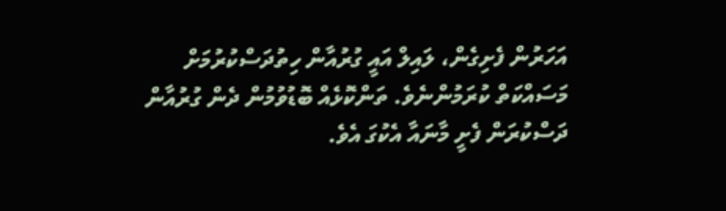އަހަރުން ފެށިގެން، ލައިލް އައީ ގުރުއާން ހިތުދަސްކުރުމަށް މަސައްކަތް ކުރަމުންނެވެ. ތަންކޮޅެއް ބޮޑުވުމުން ދެން ގުރުއާން ދަސްކުރަން ފެށީ މާނައާ އެކުގަ އެވެ.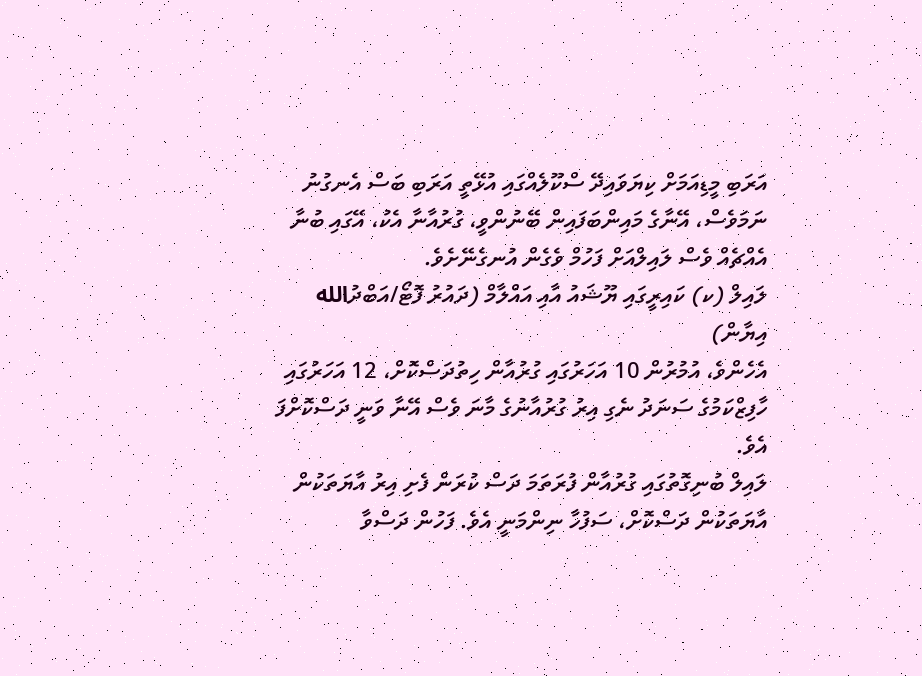އަރަބި މީޑިއަމަށް ކިޔަވައިދޭ ސްކޫލެއްގައި އުޅޭތީ އަރަބި ބަސް އެނގުނު ނަމަވެސް، އޭނާގެ މައިންބަފައިން ބޭނުންވީ، ގުރުއާނާ އެކު، އޭގައި ބުނާ އެއްޗެއް ވެސް ލައިލްއަށް ފަހުމް ވެގެން އުނގެނޭށެވެ.
ލައިލް (ކ) ކައިރީގައި ޔޫޝައު އާއި އައްލާމް (ދައުރު ފޮޓޯ/އަބްދުالله އިޔާން)
އެހެންވެ، އުމުރުން 10 އަހަރުގައި ގުރުއާން ހިތުދަސްކޮށް، 12 އަހަރުގައި ހާފިޒްކަމުގެ ސަނަދު ނެގި އިރު ގުރުއާނުގެ މާނަ ވެސް އޭނާ ވަނީ ދަސްކޮށްފަ އެވެ.
ލައިލް ބުނިގޮތުގައި ގުރުއާން ފުރަތަމަ ދަސް ކުރަން ފެށި އިރު އާޔަތަކުން އާޔަތަކުން ދަސްކޮށް، ސަފުހާ ނިންމަނީ އެވެ. ފަހުން ދަސްވާ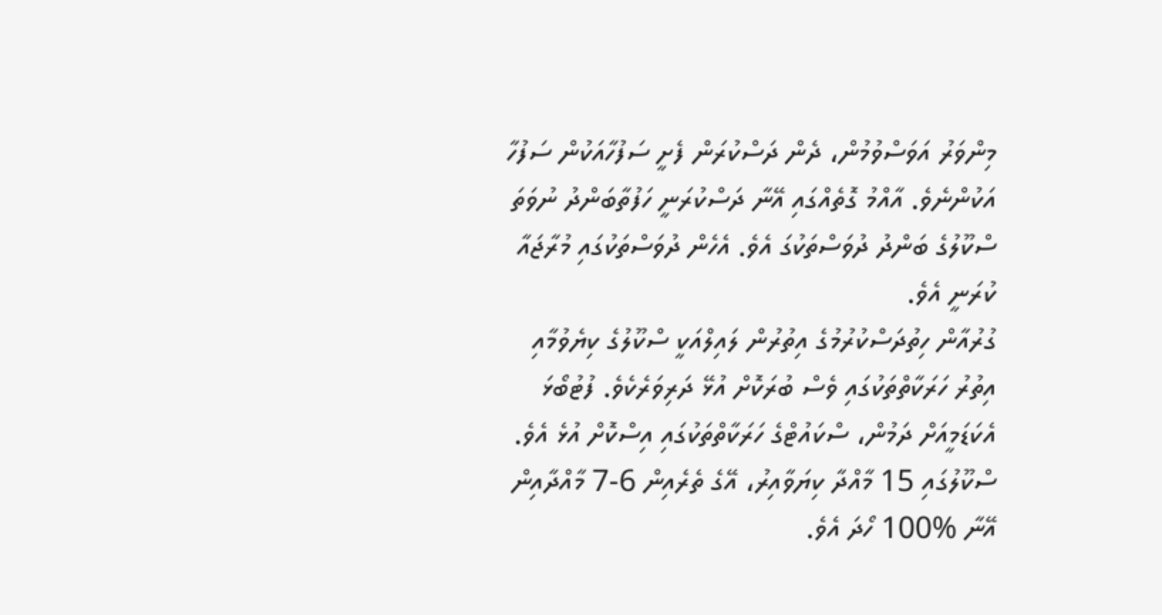މިންވަރު އަވަސްވުމުން، ދެން ދަސްކުރަން ފެށީ ސަފުހާއަކުން ސަފުހާ އަކުންނެވެ. އާއްމު ގޮތެއްގައި އޭނާ ދަސްކުރަނީ ހަފުތާބަންދު ނުވަތަ ސްކޫލުގެ ބަންދު ދުވަސްތަކުގަ އެވެ. އެހެން ދުވަސްތަކުގައި މުރާޖައާ ކުރަނީ އެވެ.
ގުރުއާން ހިތުދަސްކުރުމުގެ އިތުރުން ލައިލްއަކީ ސްކޫލުގެ ކިޔެވުމާއި އިތުރު ހަރަކާތްތަކުގައި ވެސް ބުރަކޮށް އުޅޭ ދަރިވަރެކެވެ. ފުޓުބޯޅަ އެކަޑަމީއަށް ދަމުން، ސްކައުޓްގެ ހަރަކާތްތަކުގައި އިސްކޮށް އުޅެ އެވެ. ސްކޫލުގައި 15 މާއްދާ ކިޔަވާއިރު، އޭގެ ތެރެއިން 6-7 މާއްދާއިން އޭނާ %100 ހޯދަ އެވެ.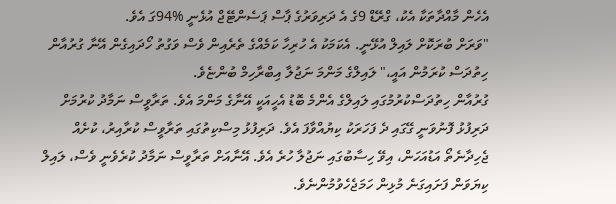އެހެން މާއްދާތަކާ އެކު، ގްރޭޑް 9ގެ އެ ދަރިވަރުގެ ޕާސް ޕަސެންޓޭޖް އުޅެނީ %94ގަ އެވެ.
"ވަރަށް ބުރަކޮށް ލައިލް އުޅޭނީ. އެކަމަކު އެ ހުރިހާ ކަމެއްގެ ތެރެއިން ވެސް ވަގުތު ހޯދައިގެން އޭނާ ގުރުއާން ހިތުދަސް ކުރަމުން އައީ،" ލައިލްގެ މަންމަ ނަޖުލާ އިބްރާހިމް ބުންޏެވެ.
ގުރުއާން ހިތުދަސްކުރުމުގައި ލައިލްގެ އެންމެ ބޮޑު އެހީއަކީ އޭނާގެ މަންމަ އެވެ. ތަރާވީސް ނަމާދު ކުރުމަށް ދަރިފުޅު ފޮނުވަނީ ގޭގައި ދެ ފަހަރަކު ކިޔުއްވާފަ އެވެ. ދަރިފުޅު މިސްކިތުގައި ތަރާވީސް ކުރާއިރު، ކުށެއް ޖެހިދާނެތޯ އަޑުއަހަން، އިވޭ ހިސާބުގައި ނަޖުލާ ހުރެ އެވެ. އޭނާއަށް ތަރާވީސް ނަމާދު ކުރެވެނީ ވެސް، ލައިލް ކިޔަވަން ފަށައިގަނެ މުޅިން ހަމަޖެހެވުމުންނެވެ.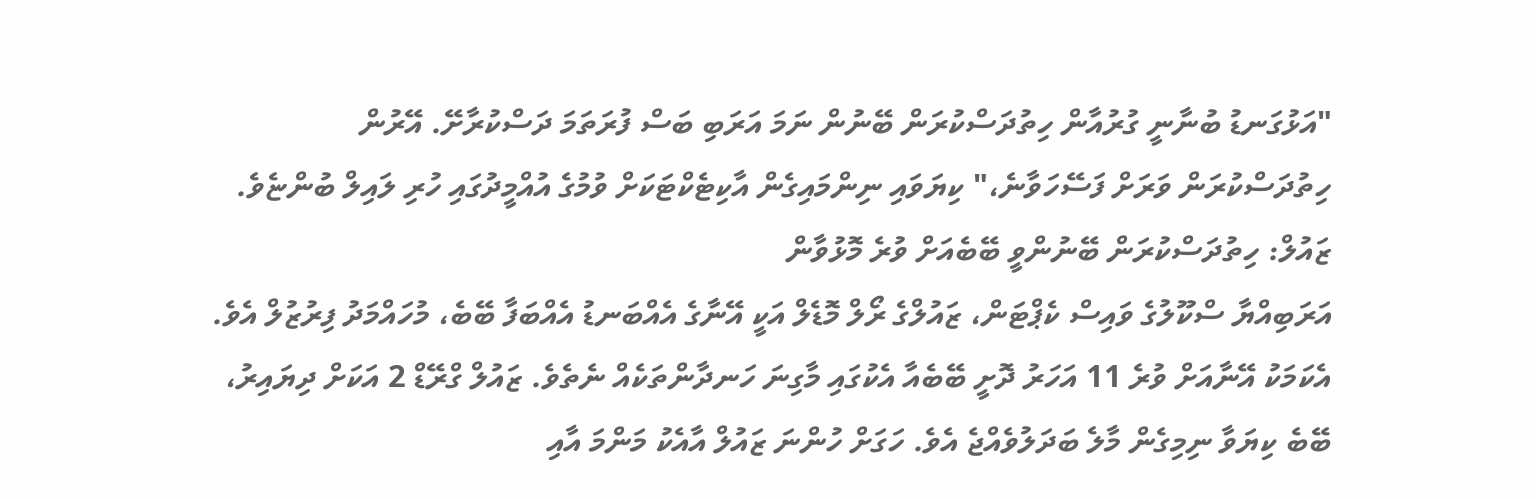"އަޅުގަނޑު ބުނާނީ ގުރުއާން ހިތުދަސްކުރަން ބޭނުން ނަމަ އަރަބި ބަސް ފުރަތަމަ ދަސްކުރާށޭ. އޭރުން ހިތުދަސްކުރަން ވަރަށް ފަސޭހަވާނެ،" ކިޔަވައި ނިންމައިގެން އާކިޓެކްޓަކަށް ވުމުގެ އުއްމީދުގައި ހުރި ލައިލް ބުންޏެވެ.
ޒައުލް: ހިތުދަސްކުރަން ބޭނުންވީ ބޭބެއަށް ވުރެ މޮޅުވާން
އަރަބިއްޔާ ސްކޫލުގެ ވައިސް ކެޕްޓަން، ޒައުލްގެ ރޯލް މޮޑެލް އަކީ އޭނާގެ އެއްބަނޑު އެއްބަފާ ބޭބެ، މުހައްމަދު ފިރުޒުލް އެވެ. އެކަމަކު އޭނާއަށް ވުރެ 11 އަހަރު ދޮށީ ބޭބެއާ އެކުގައި މާގިނަ ހަނދާންތަކެއް ނެތެވެ. ޒައުލް ގްރޭޑް 2 އަކަށް ދިޔައިރު، ބޭބެ ކިޔަވާ ނިމިގެން މާލެ ބަދަލުވެއްޖެ އެވެ. ހަގަށް ހުންނަ ޒައުލް އާއެކު މަންމަ އާއި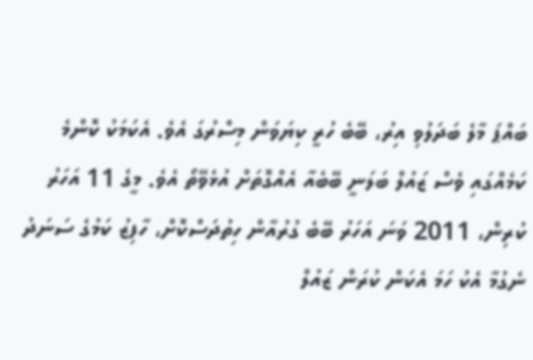ބައްޕަ މާލެ ބަދަލުވި އިރު، ބޭބެ ހުރީ ކިޔަވަން މިސްރުގަ އެވެ. އެކަމަކު ކޮންމެ ކަމެއްގައި ވެސް ޒައުލް ބަލަނީ ބޭބެއާ އެއްގޮތަށް އުޅެވޭތޯ އެވެ. މީގެ 11 އަހަރު ކުރިން، 2011 ވަނަ އަހަރު ބޭބެ ގުރުއާން ހިތުދަސްކޮށް، ހާފިޒު ކަމުގެ ސަނަދު ނެގުމާ އެކު ހަމަ އެކަން ކުރަން ޒައުލް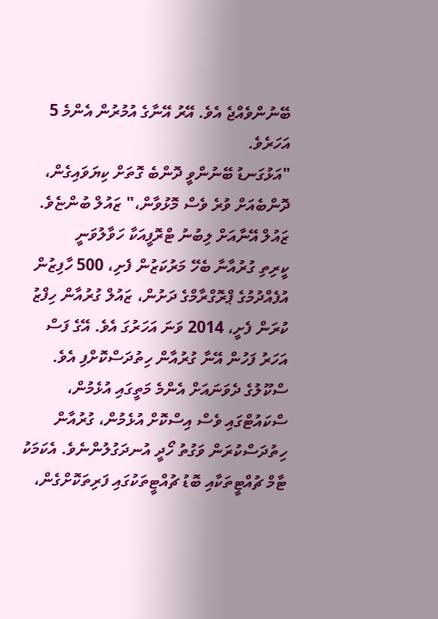ބޭނުންވެއްޖެ އެވެ. އޭރު އޭނާގެ އުމުރުން އެންމެ 5 އަހަރެވެ.
"އަޅުގަނޑު ބޭނުންވީ ދޮންބެ ގޮތަށް ކިޔަވައިގެން، ދޮންބެއަށް ވުރެ ވެސް މޮޅުވާން،" ޒައުލް ބުންޏެވެ.
ޒައުލް އޭނާއަށް ލިބުނު ޓްރޮފީއަކާ ހަވާލުވަނީ
ކީރިތި ގުރުއާނާ ބެހޭ މަރުކަޒުން ފެށި، 500 ހާފިޒުން އުފެއްދުމުގެ ޕްރޮގްރާމްގެ ދަށުން، ޒައުލް ގުރުއާން ހިފްޒު ކުރަން ފެށީ، 2014 ވަނަ އަހަރުގަ އެވެ. އޭގެ ފަސް އަހަރު ފަހުން އޭނާ ގުރުއާން ހިތުދަސްކޮށްފި އެވެ.
ސްކޫލުގެ ދެވަނައަށް އެންމެ މަތީގައި އުޅެމުން، ސްކައުޓްގައި ވެސް އިސްކޮށް އުޅެމުން، ގުރުއާން ހިތުދަސްކުރަން ވަގުތު ހޯދީ އުނދަގުލުންނެވެ. އެކަމަކު ޓާމް ޗުއްޓީތަކާއި ބޮޑު ޗުއްޓީތަކުގައި ފަރިތަކޮށްގެން،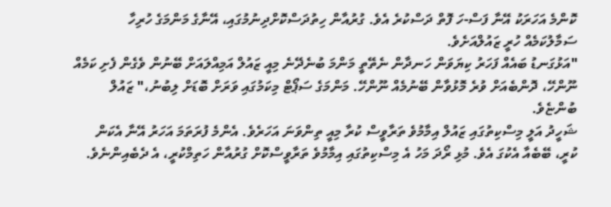ކޮންމެ އަހަރަކު އޭނާ ފަސް-ހަ ފޮތް ދަސްކުރެ އެވެ. ގުރުއާން ހިތުދަސްކޮށްދިނުމުގައި، އޭނާގެ މަންމަގެ ހުރިހާ ސަމާލުކަމެއް ހުރީ ޒައުލްއަށެވެ.
"އަޅުގަނޑު ބައެއް ފަހަރު ކިޔަވަން ހަނދާން ނެތޭތީ މަންމަ ބުނެދޭނެ މިއީ ޒައުލް އަމިއްލައަށް ބޭނުން ވެގެން ފެށި ކަމެއް ނޫންހޭ، ދޮންބެއަށް ވުރެ މޮޅުވާން ބޭނުމެއް ނޫންހޭ. މަންމަގެ ސަޕޯޓް މިކަމުގައި ވަރަށް ބޮޑަށް ލިބުނު،" ޒައުލް ބުންޏެވެ.
ޝަހީދު އަލީ މިސްކިތުގައި ޒައުލް އިމާމުވެ ތަރާވީސް ކުރާ މިއީ ތިންވަނަ އަހަރެވެ. އެންމެ ފުރަތަމަ އަހަރު އޭނާ އެކަން ކުރީ، ބޭބެއާ އެކުގަ އެވެ. މުޅި ރޯދަ މަހު އެ މިސްކިތުގައި އިމާމުވެ ތަރާވީސްކޮށް ގުރުއާން ހަތިމްކުރީ، އެ ދެބެއިންނެވެ.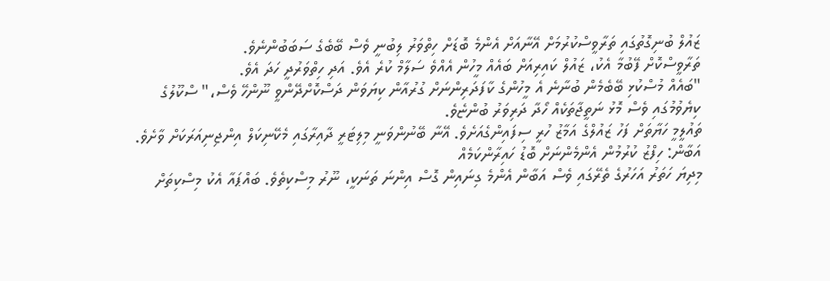ޒައުލް ބުނިގޮތުގައި ތަރާވީސްކުރުމަށް އޭނާއަށް އެންމެ ބޮޑަށް ހިތްވަރު ލިބުނީ ވެސް ބޭބެގެ ސަބަބުންނެވެ.
ތަރާވީސްކޮށް ފޭބުމާ އެކު، ޒައުލް ކައިރިއަށް ބައެއް މީހުން އެއްވެ ސަލާމް ކުރެ އެވެ. އަދި ހިތްވަރުދީ ހަދަ އެވެ.
"ބައެއް މުސްކުޅި ބޭބެމެން ބުނާނެ އެ މީހުންގެ ކާފަދަރިންނަށް ގުރުއާން ކިޔަވަން ދަސްކޮށްދޭންވީ ނޫންހޭ ވެސް،" ސްކޫލުގެ ކިޔެވުމުގައި ވެސް މޮޅު ނަތީޖާތަކެއް ހޯދާ ދަރިވަރު ބުންޏެވެ.
ތައުލީމީ ހަޔާތަށް ފަހު ޒައުލްގެ އަމާޒު ހުރީ ސިފައިންގެއަށެވެ. އޭނާ ބޭނުންވަނީ މިލިޓަރީ ދާއިރާގައި މެކޭނިކަލް އިންޖިނިއަރަކަށް ވާށެވެ.
އަބާން: ހިފްޒު ކުރުމުން އެންމެންނަށް ބޮޑު ހައިރާންކަމެއް
މިދިޔަ ހަތަރު އަހަރުގެ ތެރޭގައި ވެސް އަބާން އެންމެ ގިނައިން ގޮސް އިންނަ ތަނަކީ، ނޫރު މިސްކިތެވެ. ބައްޕައާ އެކު މިސްކިތަށް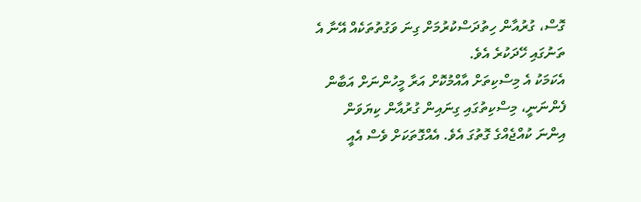ގޮސް، ގުރުއާން ހިތުދަސްކުރުމަށް ގިނަ ވަގުތުތަކެއް އޭނާ އެ ތަނުގައި ހޭދަކުރެ އެވެ.
އެކަމަކު އެ މިސްކިތަށް އާއްމުކޮށް އަރާ މީހުންނަށް އަބާން ފެންނަނީ، މިސްކިތުގައި ގިނައިން ގުރުއާން ކިޔަވަން އިންނަ ކުއްޖެއްގެ ގޮތުގަ އެވެ. އެއްގޮތަކަށް ވެސް އެއީ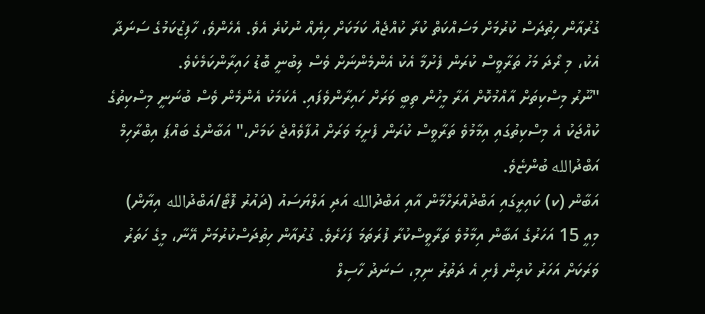ގުރުއާން ހިތުދަސް ކުރުމަށް މަސައްކަތް ކުރާ ކުއްޖެއް ކަމަކަށް ހިޔެއް ނުކުރެ އެވެ. އެހެންވެ، ހާފިޒުކަމުގެ ސަނަދާ އެކު، މި ރޯދަ މަހު ތަރާވީސް ކުރަން ފެށުމާ އެކު އެންމެންނަށް ވެސް ލިބުނީ ބޮޑު ހައިރާންކަމެކެވެ.
"ނޫރު މިސްކިތަށް އާއްމުކޮށް އަރާ މީހުން ތިބީ ވަރަށް ހައިރާންވެފައި. އެކަމަކު އެންމެން ވެސް ބުނަނީ މިސްކިތުގެ ކުއްޖަކު އެ މިސްކިތުގައި އިމާމުވެ ތަރާވީސް ކުރަން ފެށީމަ ވަރަށް އުފާވެއްޖެ ކަމަށް،" އަބާންގެ ބައްޕަ އިބްރާހިމް އަބްދުالله ބުންޏެވެ.
އަބާން (ކ) ކައިރީގައި އަބްދުއްރަހްމާން އާއި އަބްދުالله އަދި އަލްޔަސައު (ދައުރު ފޮޓޯ/އަބްދުالله އިޔާން)
މިއީ 15 އަހަރުގެ އަބާން އިމާމުވެ ތަރާވީސްކުރާ ފުރަތަމަ ފަހަރެވެ. ގުރުއާން ހިތުދަސްކުރުމަށް އޭނާ، މީގެ ހަތަރު ވަރަކަށް އަހަރު ކުރިން ފެށި އެ ދަތުރު ނިމި، ސަނަދު ހާސިލް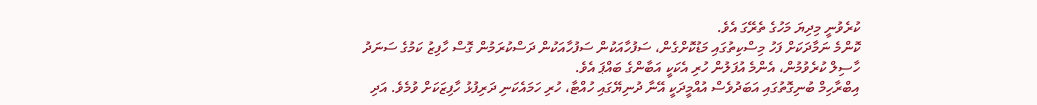ކުރެވުނީ މިދިޔަ މަހުގެ ތެރޭގަ އެވެ.
ކޮންމެ ނަމާދަކަށް ފަހު މިސްކިތުގައި މަޑުކޮށްގެން، ސަފުހާއަކުން ސަފުހާއަކުން ދަސްކުރަމުން ގޮސް ހާފިޒު ކަމުގެ ސަނަދު ހާސިލް ކުރެވުމުން، އެންމެ އުފަލުން ހުރި އެކަކީ އަބާންގެ ބައްޕަ އެވެ.
އިބްރާހިމް ބުނިގޮތުގައި އަބަދުވެސް އުއްމީދަކީ އޭނާ ދުނިޔޭގައި ހުއްޓާ، ހުރި ހަމައެކަނި ދަރިފުޅު ހާފިޒަކަށް ވުމެވެ. އަދި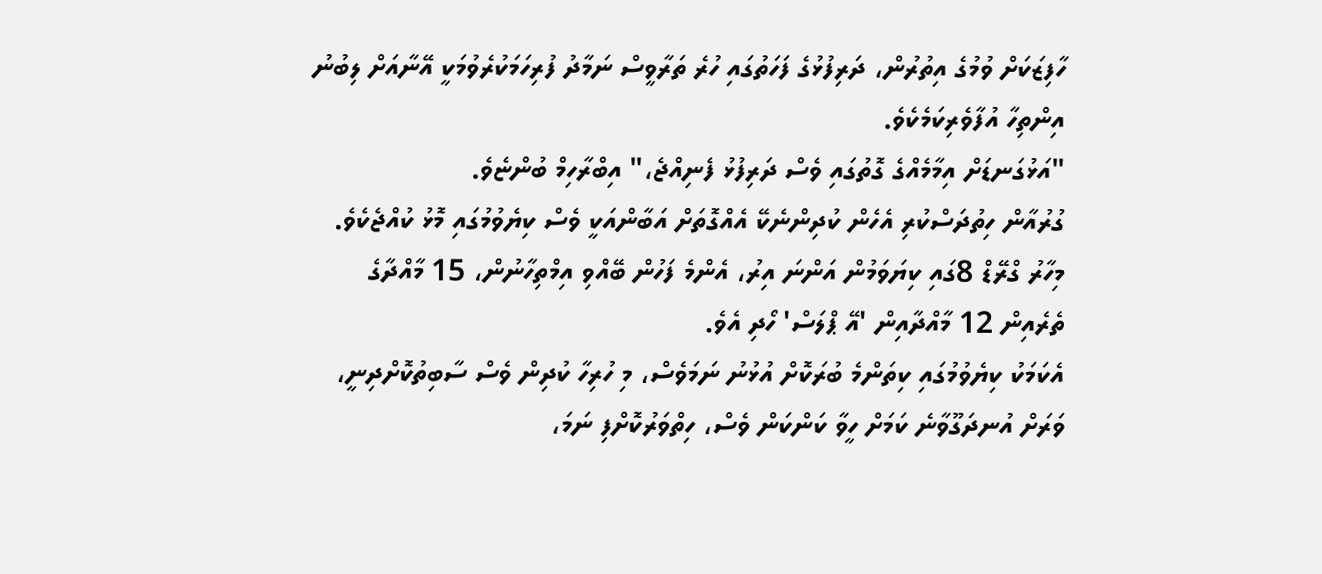ހާފިޒަކަށް ވުމުގެ އިތުރުން، ދަރިފުޅުގެ ފަހަތުގައި ހުރެ ތަރާވީސް ނަމާދު ފުރިހަމަކުރެވުމަކީ އޭނާއަށް ލިބުނު އިންތިހާ އުފާވެރިކަމެކެވެ.
"އަޅުގަނޑަށް އިމާމެއްގެ ގޮތުގައި ވެސް ދަރިފުޅު ފެނިއްޖެ،" އިބްރާހިމް ބުންޏެވެ.
ގުރުއާން ހިތުދަސްކުރި އެހެން ކުދިންނެކޭ އެއްގޮތަށް އަބާންއަކީ ވެސް ކިޔެވުމުގައި މޮޅު ކުއްޖެކެވެ. މިހާރު ގްރޭޑް 8ގައި ކިޔަވަމުން އަންނަ އިރު، އެންމެ ފަހުން ބޭއްވި އިމްތިހާނުން، 15 މާއްދާގެ ތެރެއިން 12 މާއްދާއިން 'އޭ ޕްލަސް' ހޯދި އެވެ.
އެކަމަކު ކިޔެވުމުގައި ކިތަންމެ ބުރަކޮށް އުޅުނު ނަމަވެސް، މި ހުރިހާ ކުދިން ވެސް ސާބިތުކޮށްދިނީ، ވަރަށް އުނދަގޫވާނެ ކަމަށް ހީވާ ކަންކަން ވެސް، ހިތްވަރުކޮށްފި ނަމަ،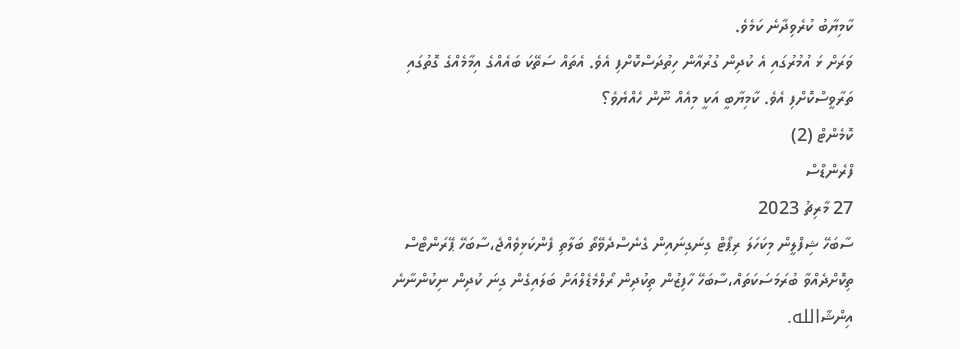ކާމިޔާބު ކުރެވިދާނެ ކަމެވެ.
ވަރަށް ޅަ އުމުރުގައި އެ ކުދިން ގުރުއާން ހިތުދަސްކޮށްފި އެވެ. އެތައް ސަތޭކަ ބައެއްގެ އިމާމެއްގެ ގޮތުގައި ތަރާވީސްކޮށްފި އެވެ. ކާމިޔާބީ އަކީ މިއެއް ނޫން ހެއްޔެވެ؟
ކޮމެންޓް (2)
ފްރެންޑްސް
27 މާރިޗު 2023
ސާބަހޭ ޝިފްލީން މިކަހަލަ ރިޕޯޓް ގިނަގިނައިން ގެނެސްދެވޭތޯ ބަލާތި ފެންކަޅިވެއްޖެ،ސާބަހޭ ޕޭރަންޓްސް ތިކޮށްދެއްވާ ބުރަމަސަކަތައް،ސާބަހޭ ހާފިޒުން ތިކުދިން ރޯލްމެޑެލްއަށް ބަލައިގެން ގިނަ ކުދިން ނިކުންނާނެ އިންޝާالله.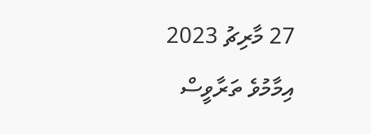27 މާރިޗު 2023
އިމާމުވެ ތަރާވީސް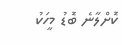ކޮށްލާނެ ބޮޑު މީހަކު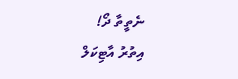ނެތީތާ ދޯ!
އިތުރު އާޓިކަލް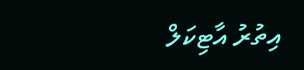އިތުރު އާޓިކަލް